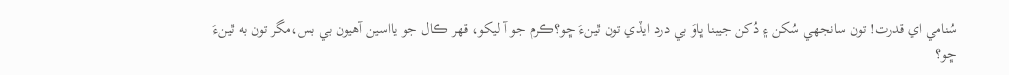سُنامي اي قدرت! تون سانجھي سُکن ۽ دُکن جيبنا ڀاوَ بي درد ايڏي تون ٿينءَ ڇو؟ڪرم جو آ ليکو، قھر ڪال جو يااسين آھيون بي بس،مگر تون به ٿينءَ ڇو؟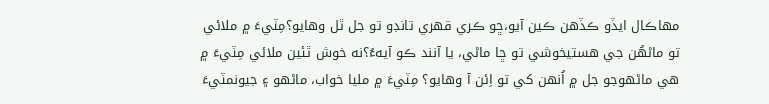مھاڪال ايڏو ڪڏھن ڪين آيو،ڇو ڪري قھري تانڊو تو جل ٿل وھايو؟مِٽيءَ ۾ ملائي تو ماڻھُن جي ھستيخوشي تو ڇا ماڻي، يا آنند ڪو آيهءُ؟نه خوش ٿئين ملائي مِٽيءَ ۾ ھي ماڻھوجو جل ۾ اُنھن کي تو اِئن آ وھايو؟ مِٽيءَ ۾ مليا خواب، ماڻھو ۽ جيونمٽيءَ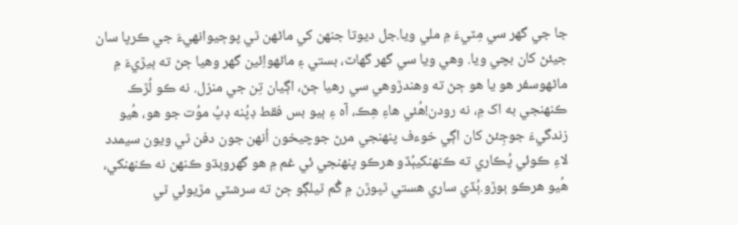جا جي گھر سي مِٽيءَ ۾ ملي ويا.جل ديوتا جنھن کي ماڻھن ٿي پوڄيوانھيءَ جي ڪرپا سان جيئڻ کان بچي ويا. وھي ويا سي گھر گھاٽ، بستي ۽ ماڻھواِئين گھر وھيا ڄڻ ته ٻيڙيءَ ۾ ماڻھوسفر ھو يا ھو ڄڻ ته وھندڙوھي سي رھيا ڄڻ، اڳيان تِن جي منزل. نه ڪو لُڙڪ ڪنھنجي به اک ۾، نه رودن!ھُئي ھاءِ ھِڪ، آه ۽ ٻيو بس فقط ڊپُنه ڊپُ موُت جو ھو، ھُيو زندگيءَ جوجِئڻ کان اڳي خوءف پنھنجي مرڻ جوچيخون اُنھن جون دفن ٿي ويون سيمدد لاءِ ڪوئي پُڪاري ته ڪنھنکيٻُڏو ھرڪو پنھنجي ئي غم ۾ ھو گھروٻڌو ڪنھن نه ڪنھنکي، ھُيو ھرڪو ٻوڙو.ٻُڏي ساري ھستي ٿپوڙن ۾ گُم ٿيلڳو ڄڻ ته سرشٽي مڙيوئي ٿي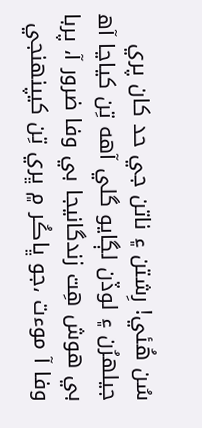سُن ھُئي! رِشتن ۽ ناتن جي حد کان پري جيلھرُن ۽ لوڏن لڳايو گلي آھه تِن کياڃا آھ بي ھوش ھِت زندگانيجا بي وفا ضرور آ، پربا وفا آ موءت ،جو ڀاڪُر ۾ ڀري تِن کيپنھنجي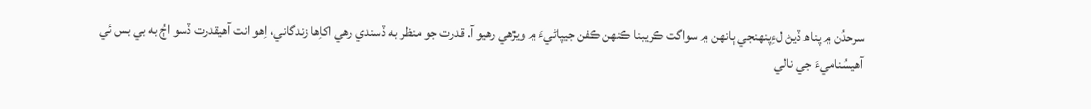سرحدُن ۾ پناھ ڏيڻ لءِپنھنجي ٻانھن ۾ سواگت ڪريبنا ڪنھن ڪفن جيپاڻيءَ ۾ ويڙھي رھيو آ. قدرت جو منظر به ڏسندي رھي اکاِھا زندگاني، اِھو انت آھيقدرت ڏسو اڄُ به بي بس ئي آھيسُناميءَ جي نالي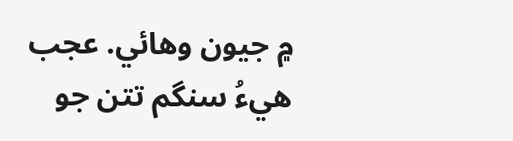۾ جيون وھائي. عجب ھيءُ سنگم تتن جو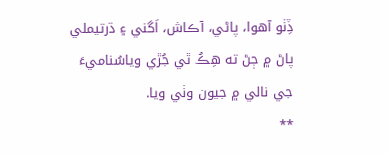ڏِٺو آھوا، پاڻي، آڪاش، اَگني ۽ ڌرتيملي پاڻ ۾ ڄڻ ته ھِڪُ ٿي جُڙي وياسُناميءَ جي نالي ۾ جيون وٺي ويا.
**